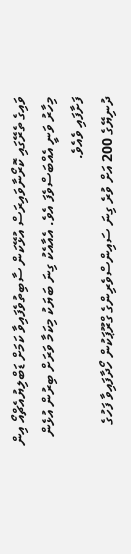ވައިގެ ތެރޭގައި ކޮރޯނާވައިރަސް އުޅޭކަން ސާބިތުވެފައިވާ ކަމަށް ޑަބްލިޔުއެޗްއޯ އިން މިހާރު ވަނީ އެއްބަސްވެފަ އެވެ. އެއާއެކު ގިނަ ބަޔަކު މިކަމާ ވަރަށް ބިރުން އުޅެން ފަށާފައި ވެއެވެ.
ދުނިޔޭގެ 200 އަށް ވުރެ ގިނަ ސައިންސްވެރިންގެ ގްރޫޕަކުން ހޯދާފައިވާ ފަހުގެ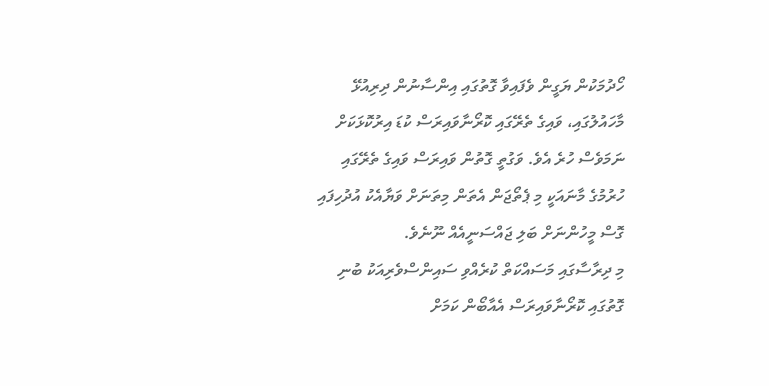ހޯދުމަކުން ޔަގީން ވެފައިވާ ގޮތުގައި އިންސާނުން ދިރިއުޅޭ މާހައުލުގައި، ވައިގެ ތެރޭގައި ކޮރޯނާވައިރަސް ކުޑަ އިރުކޮޅަކަށް ނަމަވެސް ހުރެ އެވެ. ވަގުތީ ގޮތުން ވައިރަސް ވައިގެ ތެރޭގައި ހުރުމުގެ މާނައަކީ މި ޕެތޯޖަން އެތަން މިތަނަށް ވަޔާއެކު އުދުހިފައި ގޮސް މީހުންނަށް ބަލި ޖައްސަނީއެއް ނޫނެވެ.
މި ދިރާސާގައި މަސައްކަތް ކުރެއްވި ސައިންސްވެރިއަކު ބުނި ގޮތުގައި ކޮރޯނާވައިރަސް އެއާބޯން ކަމަށް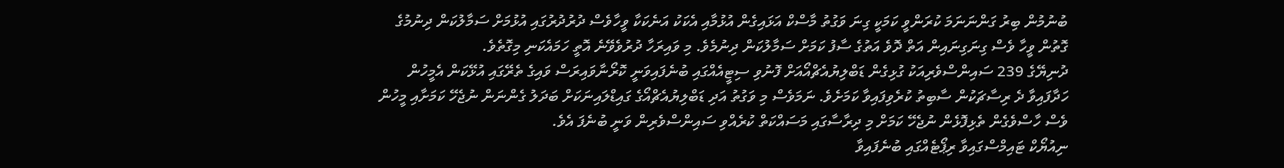ބުނުމުން ބިރު ގަންނަނަމަ ކުރަންވީ ކަމަކީ ގިނަ ވަގުތު މާސްކް އަޅައިގެން އުޅުމާއި އެކަކު އަނެކަކާ ވީހާވެސް ދުރުދުރުގައި އުޅުމަށް ސަމާލުކަން ދިނުމުގެ ގޮތުން ވީހާ ވެސް ގިނަގިނައިން އަތް ދޮވެ އަތުގެ ސާފު ކަމަށް ސަމާލުކަން ދިނުމެވެ. މި ވައިރަހާ ދުރުވެވޭނެ އޮތީ ހަމައެކަނި މިގޮތެވެ.
ދުނިޔޭގެ 239 ސައިންސްވެރިއަކު ގުޅިގެން ޑަބްލިޔުއެޗްއޯއަށް ފޮނުވި ސިޓީއެއްގައި ބުނެފައިވަނީ ކޮރޯނާވައިރަސް ވައިގެ ތެރޭގައި އުޅޭކަން އެމީހުން ހަދާފައިވާ ދެ ރިސާޗަކުން ސާބިތު ކުރެވިފައިވާ ކަމަށެވެ. ނަމަވެސް މި ވަގުތު އަދި ޑަބްލިޔުއެޗްއޯގެ ގައިޑްލައިނަކަށް ބަދަލު ގެންނަން ނުޖެހޭ ކަމަށާއި މީހުން ވެސް ހާސްވެގެން ތެޅިފޮޅެން ނުޖެހޭ ކަމަށް މި ދިރާސާގައި މަސައްކަތް ކުރެއްވި ސައިންސްވެރިން ވަނީ ބުނެފަ އެވެ.
ނިއުޔޯކް ޓައިމްސްގައިވާ ރިޕޯޓެއްގައި ބުނެފައިވާ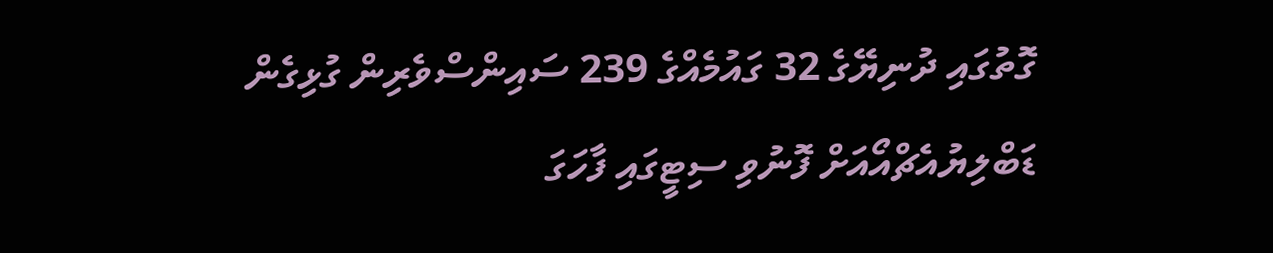ގޮތުގައި ދުނިޔޭގެ 32 ގައުމެއްގެ 239 ސައިންސްވެރިން ގުޅިގެން ޑަބްލިޔުއެޗްއޯއަށް ފޮނުވި ސިޓީގައި ފާހަގަ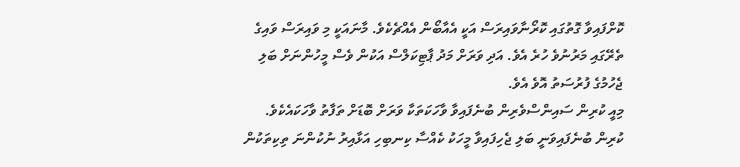ކޮށްފައިވާ ގޮތުގައި ކޮރޯނާވައިރަސް އަކީ އެއާބޯން އެއްޗެކެވެ. މާނައަކީ މި ވައިރަސް ވައިގެ ތެރޭގައި މަރުނުވެ ހުރެ އެވެ. އަދި ވަރަށް މަދު ޕާޓިކަލްސް އަކުން ވެސް މީހުންނަށް ބަލި ޖެހުމުގެ ފުރުސަތު އޮވެ އެވެ.
މިއީ ކުރިން ސައިންސްވެރިން ބުނެފައިވާ ވާހަކަތަކާ ވަރަށް ބޮޑަށް ތަފާތު ވާހަކައެކެވެ. ކުރިން ބުނެފައިވަނީ ބަލި ޖެހިފައިވާ މީހަކު ކެއްސާ ކިނބިހި އަޅާއިރު ނުކުންނަ ތިކިތަކުން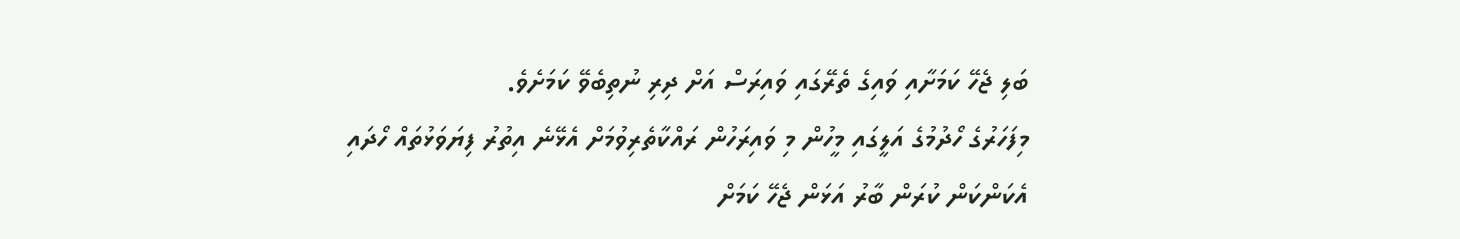ބަލި ޖެހޭ ކަމަށާއި ވައިގެ ތެރޭގައި ވައިރަސް އަށް ދިރި ނުތިބެވޭ ކަމަށެވެ.
މިފަހަރުގެ ހޯދުމުގެ އަލީގައި މީހުން މި ވައިރަހުން ރައްކާތެރިވުމަށް އެޅޭނެ އިތުރު ފިޔަވަޅުތައް ހޯދައި އެކަންކަން ކުރަން ބާރު އަޅަން ޖެހޭ ކަމަށް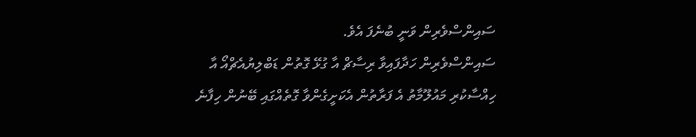ސައިންސްވެރިން ވަނީ ބުނެފަ އެވެ.
ސައިންސްވެރިން ހަދާފައިވާ ރިސާޗް އާ ގުޅޭ ގޮތުން ޑަބްލިޔުއެޗްއޯ އާ ހިއްސާކުރި މައުލޫމާތު އެ ފަރާތުން އެކަށީގެންވާ ގޮތެއްގައި ބޭނުން ހިފާނެ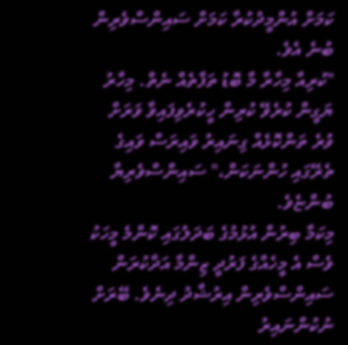ކަމަށް އުންމީދުކުރާ ކަމަށް ސައިންސްވެރިން ބުނެ އެވެ.
"ކުރިއާ މިހާރާ މާ ބޮޑު ތަފާތެއް ނެތް. މިހާރު ޔަގީން ކުރެވޭ ކުރިން ހީކުރެވިފައިވާ ވަރަށް ވުރެ ތަންކޮޅެއް ގިނައިރު ވައިރަސް ވައިގެ ތެރޭގައި ހުންނަކަން،" ސައިންސްވެރިޔާ ބުންޏެވެ.
މިކަމާ ބިރުން އުޅުމުގެ ބަދަލުގައި ކޮންމެ މީހަކު ވެސް އެ މީހެއްގެ ފަރުދީ ޒިންމާ އަދާކުރަން ސައިންސްވެރިން އިރުޝާދު ދިނެވެ. ބޭރަށް ނުކުންނައިރު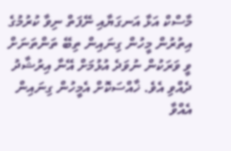މާސްކް އަޅާ އަނގަޔާއި ނޭފަތް ނިވާ ކުރުމުގެ އިތުރުން މީހުން ގިނައިން ތިބޭ ތަންތަނަށް ވީ ވަރަކުން ނުވަދެ އުޅުމަށް އޭނާ އިރުޝާދު ދެއްވި އެވެ. ޚާއްސަކޮށް އެމީހުން ގިނައިން އެއްވާ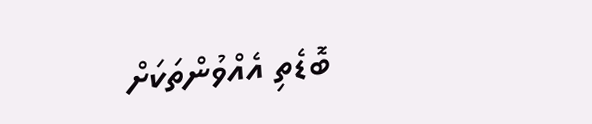ބޮޑެތި އެއްވުންތަކަށް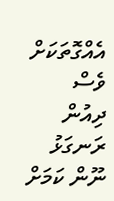އެއްގޮތަކަށް ވެސް ދިއުން ރަނގަޅު ނޫން ކަމަށް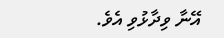އޭނާ ވިދާޅުވި އެވެ.